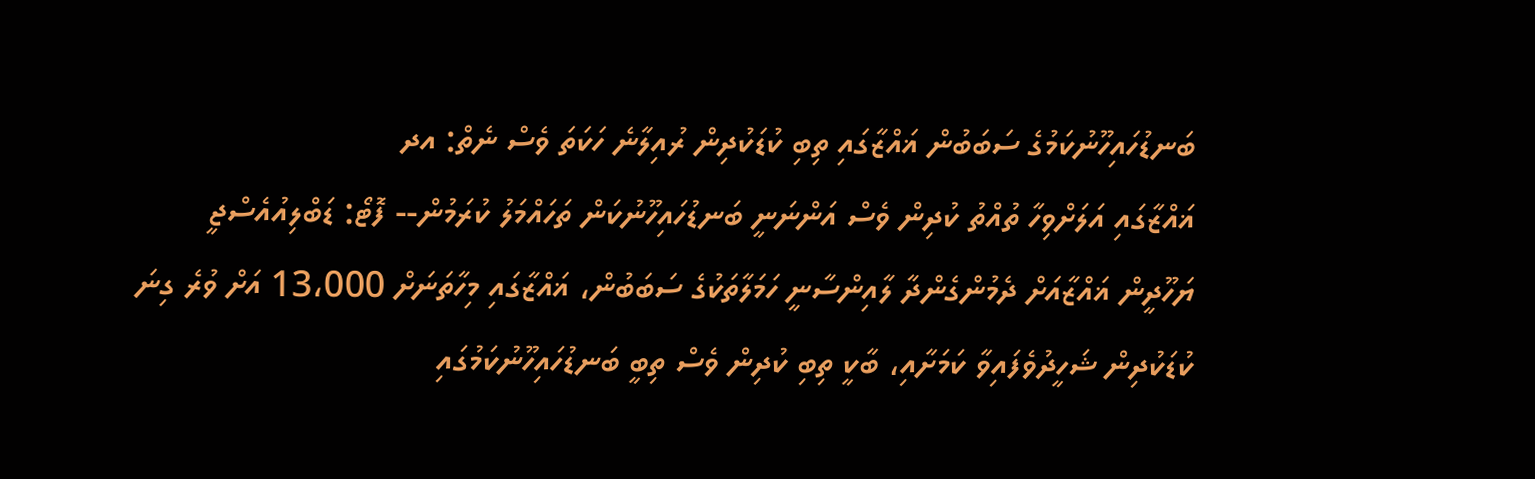ބަނޑުހައިހޫނުކަމުގެ ސަބަބުން ޣައްޒާގައި ތިބި ކުޑަކުދިން ރުއިލާނެ ހަކަތަ ވެސް ނެތް: އދ
ޣައްޒާގައި އަލަށްވިހާ ތުއްތު ކުދިން ވެސް އަންނަނީ ބަނޑުހައިހޫނުކަން ތަހައްމަލު ކުރަމުން-- ފޮޓޯ: ޑަބްލިއުއެސްޖީ
ޔަހޫދީން ޣައްޒާއަށް ދެމުންގެންދާ ލާއިންސާނީ ހަމަލާތަކުގެ ސަބަބުން، ޣައްޒާގައި މިހާތަނަށް 13،000 އަށް ވުރެ ގިނަ ކުޑަކުދިން ޝަހީދުވެފައިވާ ކަމަށާއި، ބާކީ ތިބި ކުދިން ވެސް ތިބީ ބަނޑުހައިހޫނުކަމުގައި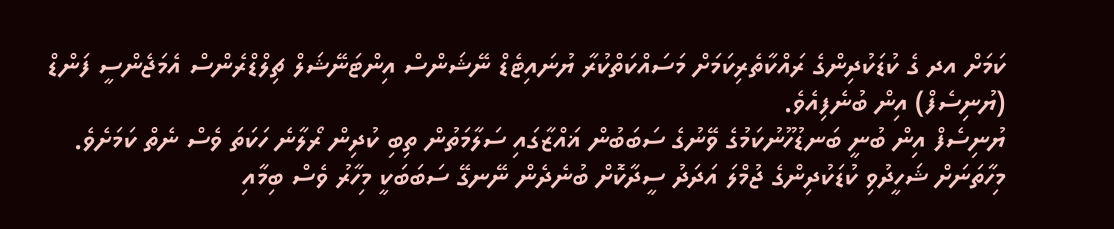ކަމަށް އދ ގެ ކުޑަކުދިންގެ ރައްކާތެރިކަމަށް މަސައްކަތްކުރާ ޔުނައިޓެޑް ނޭޝަންސް އިންޓަނޭޝަލް ޗިލްޑްރެންސް އެމަޖެންސީ ފަންޑް  (ޔުނިސެފް) އިން ބުނެފިއެވެ.
ޔުނިސެފް އިން ބުނީ ބަނޑުހޫނުކަމުގެ ވޭނުގެ ސަބަބުން ޣައްޒާގައި ސަލާމަތުން ތިބި ކުދިން ރޯލާނެ ހަކަތަ ވެސް ނެތް ކަމަށެވެ.
މިހާތަނަށް ޝަހީދުވި ކުޑަކުދިންގެ ޖުމްލަ އަދަދު ސީދާކޮށް ބުނެދެން ނޭނގޭ ސަބަބަކީ މިހާރު ވެސް ބިމާއި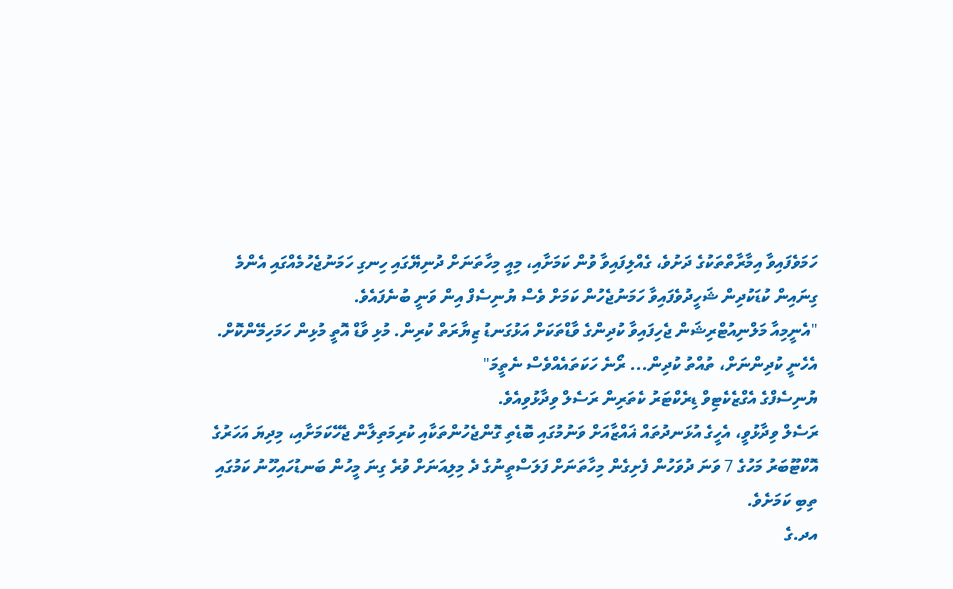ހަމަވެފައިވާ އިމާރާތްތަކުގެ ދަށުވެ، ގެއްލިފައިވާ ވުން ކަމަށާއި، މިއީ މިހާތަނަށް ދުނިޔޭގައި ހިނގި ހަމަނުޖެހުމެއްގައި އެންމެ ގިނައިން ކުޑަކުދިން ޝަހީދުވެފައިވާ ހަމަނުޖެހުން ކަމަށް ވެސް ޔުނިސެފް އިން ވަނީ ބުނެފައެވެ.
"އެނީމިއާ މަލްނިއުޓްރިޝަން ޖެހިފައިވާ ކުދިންގެ ވާޑްތަކަށް އަޅުގަނޑު ޒިޔާރަތް ކުރިން. މުޅި ވާޑް އޮތީ މުޅިން ހަމަހިމޭންކޮށް. އެހެނީ ކުދިންނަށް، ތުއްތު ކުދިން... ރޯނެ ހަކަތައެއްވެސް ނެތީމަ"
ޔުނިސެފްގެ އެގްޒެކެޓިވް ޑިރެކްޓަރު ކެތަރިން ރަސެލް ވިދާޅުވިއެވެ.
ރަސެލް ވިދާޅުވީ، އެހީގެ އުޅަނދުތައް ޣައްޒާއަށް ވަނުމުގައި ބޮޑެތި ގޮންޖެހުންތަކާއި ކުރިމަތިލާން ޖެހޭކަމަށާއި، މިދިޔަ އަހަރުގެ އޮކްޓޫބަރު މަހުގެ 7 ވަނަ ދުވަހުން ފެށިގެން މިހާތަނަށް ފަލަސްތީނުގެ ދެ މިލިއަނަށް ވުރެ ގިނަ މީހުން ބަނޑުހައިހޫނު ކަމުގައި ތިބި ކަމަށެވެ.
އދ.ގެ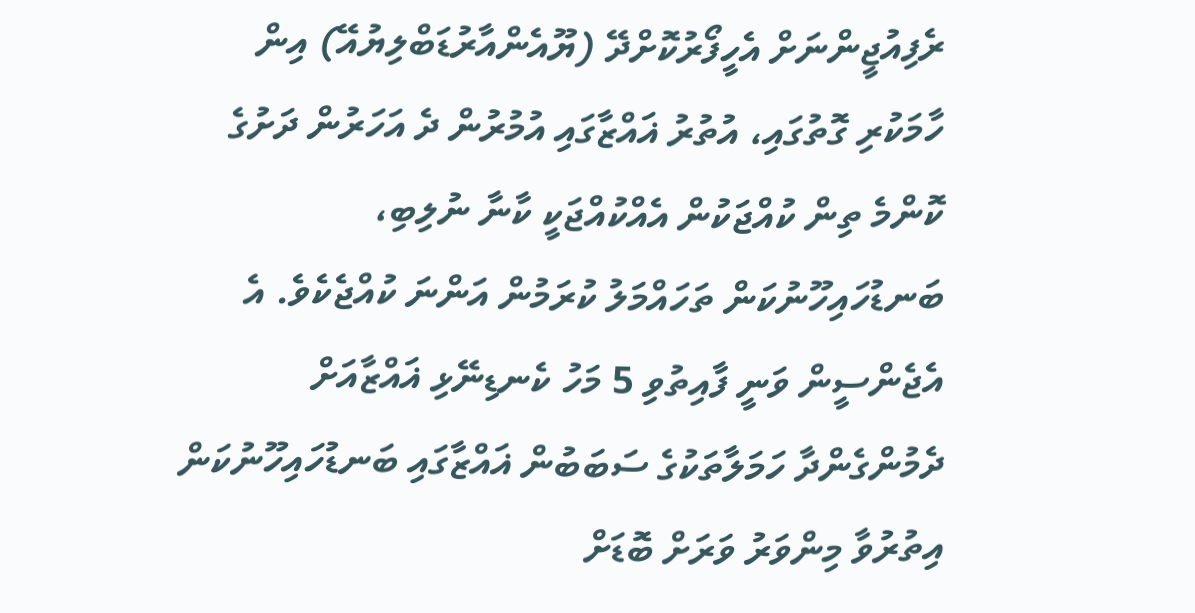ރެފިއުޖީންނަށް އެހީފޯރުކޮށްދޭ (ޔޫއެންއާރުޑަބްލިޔުއޭ) އިން ހާމަކުރި ގޮތުގައި، އުތުރު ޣައްޒާގައި އުމުރުން ދެ އަހަރުން ދަށުގެ ކޮންމެ ތިން ކުއްޖަކުން އެއްކުއްޖަކީ ކާނާ ނުލިބި، ބަނޑުހައިހޫނުކަން ތަހައްމަލު ކުރަމުން އަންނަ ކުއްޖެކެވެ. އެ އެޖެންސީން ވަނީ ފާއިތުވި 5 މަހު ކެނޑިނޭޅި ޣައްޒާއަށް ދެމުންގެންދާ ހަމަލާތަކުގެ ސަބަބުން ޣައްޒާގައި ބަނޑުހައިހޫނުކަން އިތުރުވާ މިންވަރު ވަރަށް ބޮޑަށް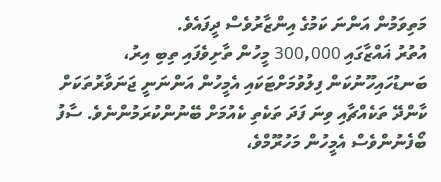މަތިވަމުން އަންނަ ކަމުގެ އިންޒާރުވެސް ދީފައެވެ.
އުތުރު ޣައްޒާގައި 300,000 މީހުން ތާށިވެފައި ތިބި އިރު، ބަނޑުހައިހޫނުކަން ފިލުވުމަށްޓަކައި އެމީހުން އަންނަނީ ޖަނަވާރުތަކަށް ކާންދޭ ތަކެއްޗާއި ވިނަ ފަދަ ތަކެތި ކެއުމަށް ބޭނުންކުރަމުންނެވެ. ސާފު ބޯފެނުންވެސް އެމީހުން މަހުރޫމްވެ،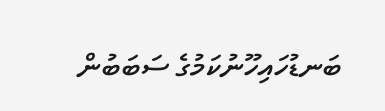ބަނޑުހައިހޫނުކަމުގެ ސަބަބުން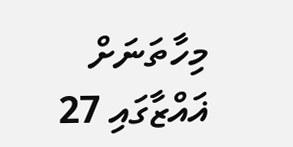މިހާތަނަށް ޣައްޒާގައި 27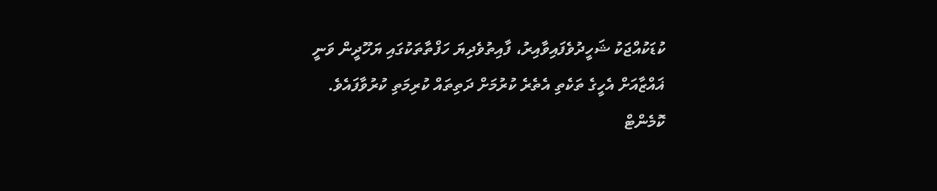ކުޑަކުއްޖަކު ޝަހީދުވެފައިވާއިރު، ފާއިތުވެދިޔަ ހަފްތާތަކުގައި ޔަހޫދީން ވަނީ ޣައްޒާއަށް އެހީގެ ތަކެތި އެތެރެ ކުރުމަށް ދަތިތައް ކުރިމަތި ކުރުވާފައެވެ.
ކޮމެންޓް